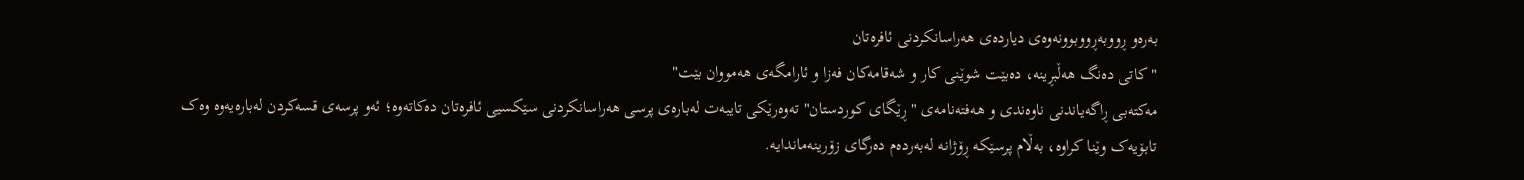بەرەو ڕووبەڕووبوونەوەی دیاردەی هەراسانکردنی ئافرەتان
"کاتی دەنگ هەڵبڕینە، دەبێت شوێنی کار و شەقامەکان فەزا و ئارامگەی هەمووان بێت"
مەکتەبی ڕاگەیاندنی ناوەندی و هەفتەنامەی "ڕێگای کوردستان" تەوەرێکی تایبەت لەبارەی پرسی هەراسانکردنی سێکسیی ئافرەتان دەکاتەوە؛ ئەو پرسەی قسەکردن لەبارەیەوە وەک تابۆیەک وێنا کراوە، بەڵام پرسێکە ڕۆژانە لەبەردەم دەرگای زۆرینەماندایە.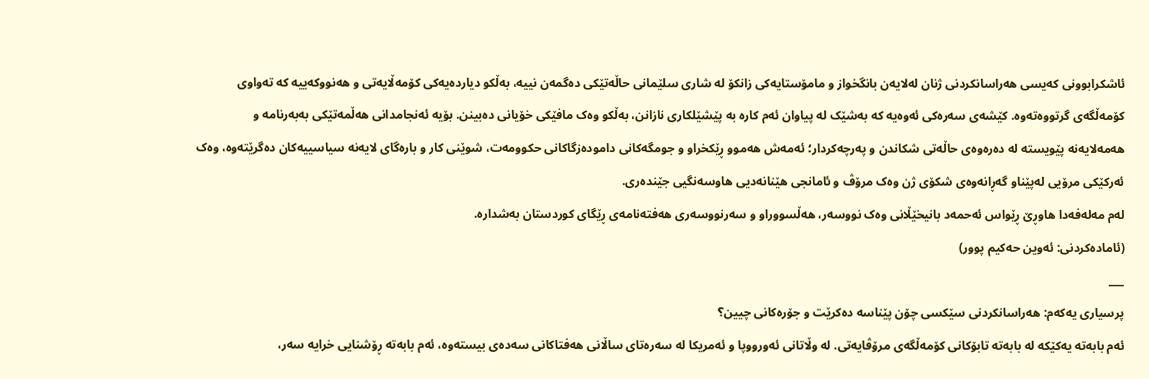ئاشکرابوونی کەیسی هەراسانکردنی ژنان لەلایەن بانگخواز و مامۆستایەکی زانکۆ لە شاری سلێمانی حاڵەتێکی دەگمەن نییە، بەڵکو دیاردەیەکی کۆمەڵایەتی و هەنووکەییە کە تەواوی کۆمەڵگەی گرتووەتەوە. کێشەی سەرەکی ئەوەیە کە بەشێک لە پیاوان ئەم کارە بە پێشێلکاری نازانن، بەڵکو وەک مافێکی خۆیانی دەبینن. بۆیە ئەنجامدانی هەڵمەتێکی بەبەرنامە و هەمەلایەنە پێویستە لە دەرەوەی حاڵەتی شکاندن و پەرچەکردار؛ ئەمەش هەموو ڕێکخراو و جومگەکانی دامودەزگاکانی حکوومەت، شوێنی کار و بارەگای لایەنە سیاسییەکان دەگرێتەوە، وەک ئەرکێکی مرۆیی لەپێناو گەڕانەوەی شکۆی ژن وەک مرۆڤ و ئامانجی هێنانەدیی هاوسەنگیی جێندەری.
لەم مەلەفەدا هاوڕێ ڕێواس ئەحمەد بانیخێڵانی وەک نووسەر، هەڵسووراو و سەرنووسەری هەفتەنامەی ڕێگای کوردستان بەشدارە.
(ئامادەکردنی: ئەوین حەکیم پوور)
___
پرسیاری یەکەم: هەراسانکردنی سێکسی چۆن پێناسە دەکرێت و جۆرەکانی چیین؟
ئەم بابەتە یەکێکە لە بابەتە تابۆکانی کۆمەڵگەی مرۆڤایەتی. لە وڵاتانی ئەورووپا و ئەمریکا لە سەرەتای ساڵانی هەفتاکانی سەدەی بیستەوە، ئەم بابەتە ڕۆشنایی خرایە سەر،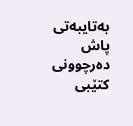بەتایبەتی پاش دەرچوونی کتێبی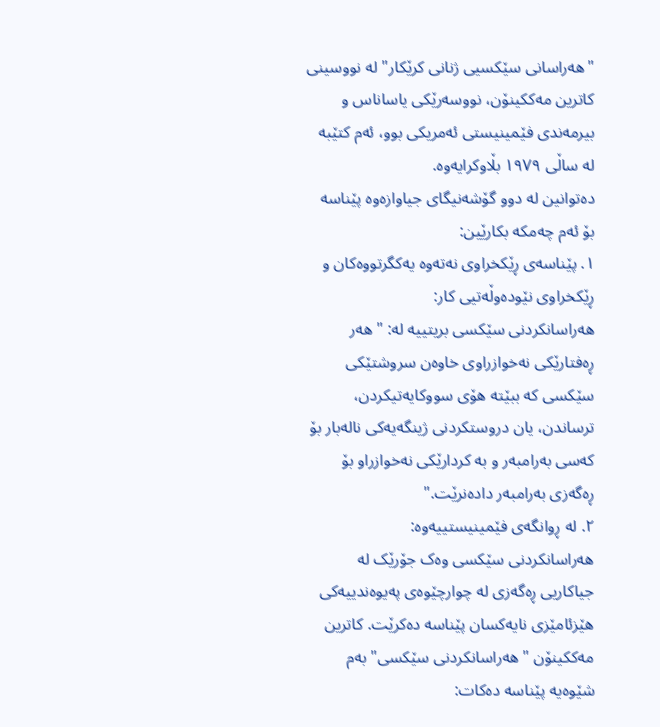"هەراسانی سێکسیی ژنانی کرێکار" لە نووسینی کاترین مەککینۆن، نووسەرێکی یاساناس و بیرمەندی فێمینیستی ئەمریکی بوو، ئەم کتێبە لە ساڵی ١٩٧٩ بڵاوکرایەوە.
دەتوانین لە دوو گۆشەنیگای جیاوازەوە پێناسە بۆ ئەم چەمکە بکارێین:
١. پێناسەی ڕێکخراوی نەتەوە یەکگرتووەکان و ڕێکخراوی نێودەوڵەتیی کار:
هەراسانکردنی سێکسی بریتییە لە: "هەر ڕەفتارێکی نەخوازراوی خاوەن سروشتێکی سێکسی کە ببێتە هۆی سووکایەتیکردن، ترساندن، یان دروستکردنی ژینگەیەکی نالەبار بۆ کەسی بەرامبەر و بە کردارێکی نەخوازراو بۆ ڕەگەزی بەرامبەر دادەنرێت."
٢. لە ڕوانگەی فێمینیستییەوە:
هەراسانکردنی سێکسی وەک جۆرێک لە جیاکاریی ڕەگەزی لە چوارچێوەی پەیوەندییەکی هێزئامێزی نایەکسان پێناسە دەکرێت. کاترین مەککینۆن "هەراسانکردنی سێکسی" بەم شێوەیە پێناسە دەکات: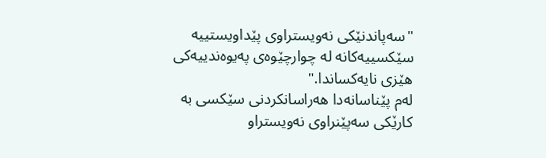"سەپاندنێکی نەویستراوی پێداویستییە سێکسییەکانە لە چوارچێوەی پەیوەندییەکی هێزی نایەکساندا."
لەم پێناسانەدا هەراسانکردنی سێکسی بە کارێکی سەپێنراوی نەویستراو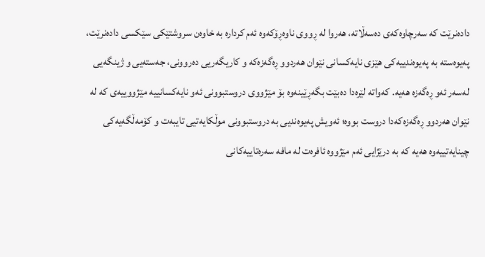دادەنرێت کە سەرچاوەکەی دەسەڵاتە، هەروا لە ڕووی ناوەڕۆکەوە ئەم کردارە بە خاوەن سروشتێکی سێکسی دادەنرێت، پەیوەستە بە پەیوەندییەکی هێزی نایەکسانی نێوان هەردوو ڕەگەزەکە و کاریگەریی دەروونی، جەستەیی و ژینگەیی لەسەر ئەو ڕەگەزە هەیە. کەواتە لێرەدا دەبێت بگەڕێینەوە بۆ مێژووی دروستبوونی ئەو نایەکسانییە مێژووییەی کە لە نێوان هەردوو ڕەگەزەکەدا دروست بووە؛ ئەویش پەیوەندیی بە دروستبوونی موڵکایەتیی تایبەت و کۆمەڵگەیەکی چینایەتییەوە هەیە کە بە درێژایی ئەم مێژووە ئافرەت لە مافە سەرەتاییەکانی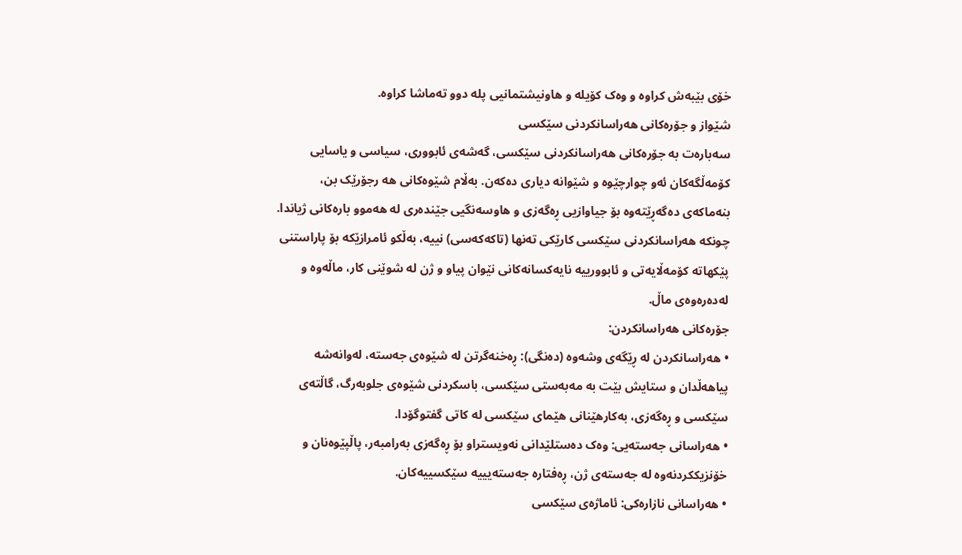خۆی بێبەش کراوە و وەک کۆیلە و هاونیشتمانیی پلە دوو تەماشا کراوە.
شێواز و جۆرەکانی هەراسانکردنی سێکسی
سەبارەت بە جۆرەکانی هەراسانکردنی سێکسی، گەشەی ئابووری، سیاسی و یاسایی کۆمەڵگەکان ئەو چوارچێوە و شێوانە دیاری دەکەن. بەڵام شێوەکانی هه رجۆرێک بن، بنەماکەی دەگەڕێتەوە بۆ جیاوازیی ڕەگەزی و هاوسەنگیی جێندەری لە هەموو بارەکانی ژیاندا. چونکە هەراسانکردنی سێکسی کارێکی تەنها (تاکەکەسی) نییە، بەڵکو ئامرازێکە بۆ پاراستنی پێکهاتە کۆمەڵایەتی و ئابوورییە نایەکسانەکانی نێوان پیاو و ژن لە شوێنی کار، ماڵەوە و لەدەرەوەی ماڵ.
جۆرەکانی هەراسانکردن:
• هەراسانکردن لە ڕێگەی وشەوە (دەنگی): ڕەخنەگرتن لە شێوەی جەستە، لەوانەشە پیاهەڵدان و ستایش بێت بە مەبەستی سێکسی، باسکردنی شێوەی جلوبەرگ، گاڵتەی سێکسی و ڕەگەزی، بەکارهێنانی هێمای سێکسی لە کاتی گفتوگۆدا.
• هەراسانی جەستەیی: وەک دەستلێدانی نەویستراو بۆ ڕەگەزی بەرامبەر، پاڵپێوەنان و خۆنزیککردنەوە لە جەستەی ژن، ڕەفتارە جەستەیییە سێکسییەکان.
• هەراسانی نازارەکی: ئاماژەی سێکسی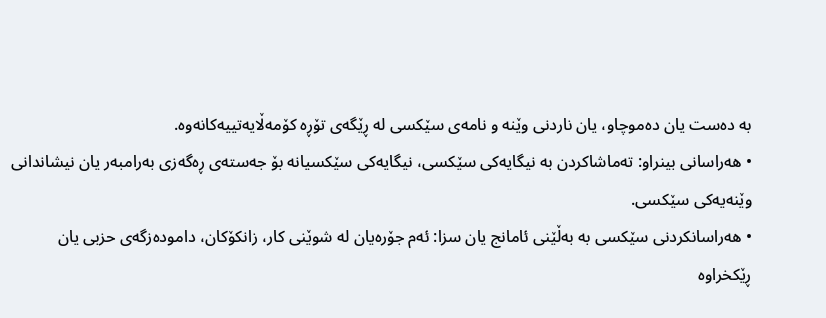بە دەست یان دەموچاو، یان ناردنی وێنە و نامەی سێکسی لە ڕێگەی تۆڕە کۆمەڵایەتییەکانەوە.
• هەراسانی بینراو: تەماشاکردن بە نیگایەکی سێکسی، نیگایەکی سێکسيانه بۆ جەستەی ڕەگەزی بەرامبەر یان نیشاندانی وێنەیەکی سێکسی.
• هەراسانکردنی سێکسی بە بەڵێنی ئامانج یان سزا: ئەم جۆرەیان لە شوێنی کار، زانکۆکان، دامودەزگەی حزبی یان ڕێکخراوە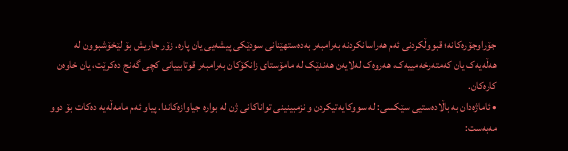جۆراوجۆرەکانە؛ قبووڵکردنی ئەم هەراسانکردنە بەرامبەر بەدەستهێنانی سودێکی پیشەیی یان پارە. زۆر جاریش بۆ لێخۆشبوون لە هەڵەیەک یان کەمتەرخەمییەک، هەروەک لەلایەن هەندێک لە مامۆستای زانکۆکان بەرامبەر قوتابییانی کچی گەنج دەکرێت، یان خاوەن کارەکان.
• ئاماژەدان بە باڵادەستیی سێکسی: لە سووکایەتیکردن و نزمبینینی تواناکانی ژن لە بوارە جیاوازەکاندا. پیاو ئەم مامەڵەیە دەکات بۆ دوو مەبەست: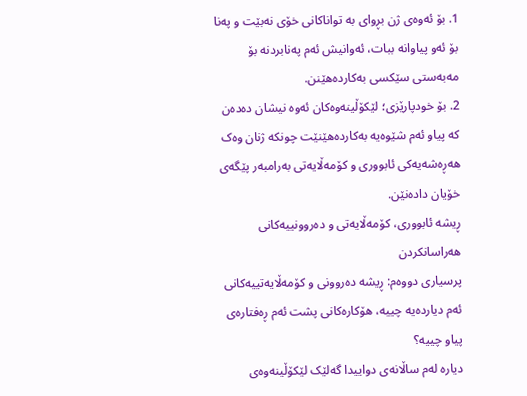1. بۆ ئەوەی ژن بڕوای بە تواناکانی خۆی نەبێت و پەنا بۆ ئەو پیاوانە ببات، ئەوانیش ئەم پەنابردنە بۆ مەبەستی سێکسی بەکاردەهێنن.
2. بۆ خودپارێزی؛ لێکۆڵینەوەکان ئەوە نیشان دەدەن کە پیاو ئەم شێوەیە بەکاردەهێنێت چونکە ژنان وەک هەڕەشەیەکی ئابووری و کۆمەڵایەتی بەرامبەر پێگەی خۆیان دادەنێن.
ڕیشە ئابووری، کۆمەڵایەتی و دەروونییەکانی هەراسانکردن
پرسیاری دووەم: ڕیشە دەروونی و کۆمەڵایەتییەکانی ئەم دیاردەیە چییە، هۆکارەکانی پشت ئەم ڕەفتارەی پیاو چییە؟
دیارە لەم ساڵانەی دواییدا گەلێک لێکۆڵینەوەی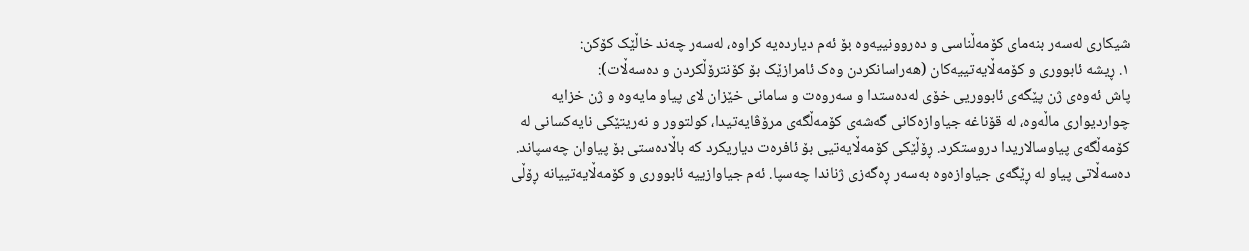شیکاری لەسەر بنەمای کۆمەڵناسی و دەروونییەوە بۆ ئەم دیاردەیە کراوە، لەسەر چەند خاڵێک کۆکن:
١. ڕیشە ئابووری و کۆمەڵایەتییەکان (هەراسانکردن وەک ئامرازێک بۆ کۆنترۆڵکردن و دەسەڵات):
پاش ئەوەی ژن پێگەی ئابووریی خۆی لەدەستدا و سەروەت و سامانی خێزان لای پیاو مایەوە و ژن خزایە چواردیواری ماڵەوە، لە قۆناغە جیاوازەکانی گەشەی کۆمەڵگەی مرۆڤایەتیدا، کولتوور و نەریتێکی نایەکسانی لە کۆمەڵگەی پیاوسالاریدا دروستکرد. ڕۆڵێکی کۆمەڵایەتیی بۆ ئافرەت دیاریکرد کە باڵادەستی بۆ پیاوان چەسپاند. دەسەڵاتی پیاو لە ڕێگەی جیاوازەوە بەسەر ڕەگەزی ژناندا چەسپا. ئەم جیاوازییە ئابووری و کۆمەڵایەتییانە ڕۆڵی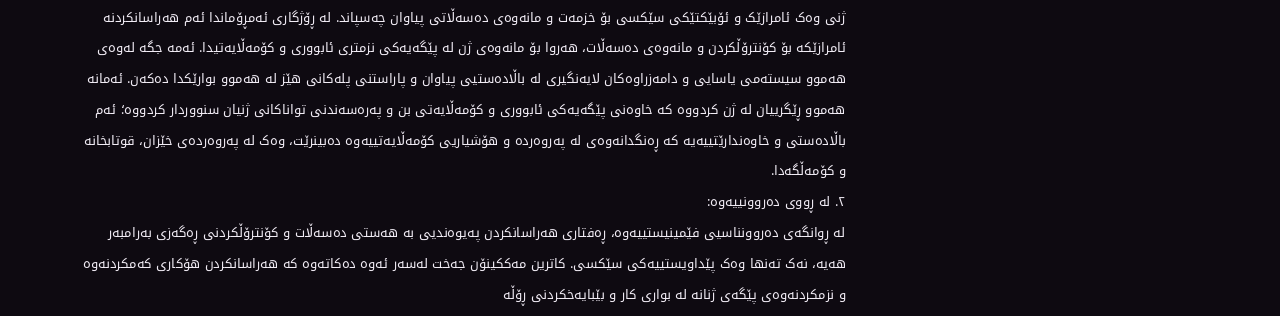ژنی وەک ئامرازێک و ئۆبێكتێكی سێکسی بۆ خزمەت و مانەوەی دەسەڵاتی پیاوان چەسپاند. لە ڕۆژگاری ئەمڕۆماندا ئەم هەراسانکردنە ئامرازێکە بۆ کۆنترۆڵکردن و مانەوەی دەسەڵات، هەروا بۆ مانەوەی ژن لە پێگەیەکی نزمتری ئابووری و کۆمەڵایەتیدا. ئەمە جگە لەوەی هەموو سیستەمی یاسایی و دامەزراوەکان لایەنگیری لە باڵادەستیی پیاوان و پاراستنی پلەکانی هێز لە هەموو بوارێکدا دەکەن. ئەمانە هەموو ڕێگرییان لە ژن کردووە کە خاوەنی پێگەیەکی ئابووری و کۆمەڵایەتی بن و پەرەسەندنی تواناکانی ژنیان سنووردار کردووە؛ ئەم باڵادەستی و خاوەندارێتییەیە کە ڕەنگدانەوەی لە پەروەردە و هۆشیاریی کۆمەڵایەتییەوە دەبینرێت، وەک لە پەروەردەی خێزان، قوتابخانە و کۆمەڵگەدا.
٢. لە ڕووی دەروونییەوە:
لە ڕوانگەی دەروونناسیی فێمینیستییەوە، ڕەفتاری هەراسانکردن پەیوەندیی بە هەستی دەسەڵات و کۆنترۆڵکردنی ڕەگەزی بەرامبەر هەیە، نەک تەنها وەک پێداویستییەکی سێکسی. کاترین مەککینۆن جەخت لەسەر ئەوە دەکاتەوە کە هەراسانکردن هۆکاری کەمکردنەوە و نزمکردنەوەی پێگەی ژنانە لە بواری کار و بێبایەخکردنی ڕۆڵە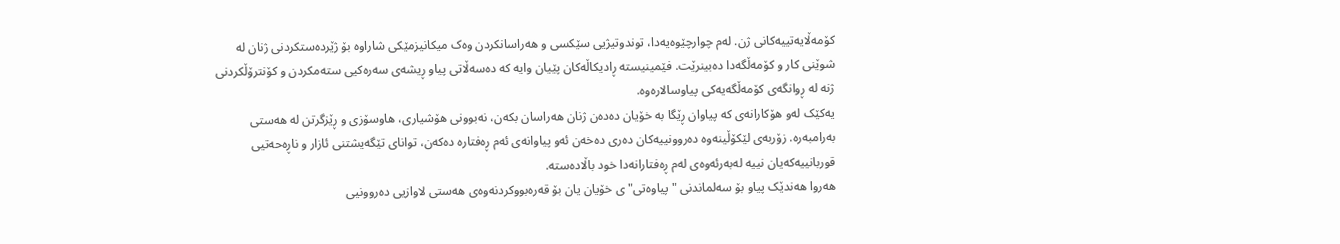کۆمەڵایەتییەکانی ژن. لەم چوارچێوەیەدا، توندوتیژیی سێکسی و هەراسانکردن وەک میکانیزمێکی شاراوە بۆ ژێردەستکردنی ژنان لە شوێنی کار و کۆمەڵگەدا دەبینرێت. فێمینیستە ڕادیکاڵەکان پێیان وایە کە دەسەڵاتی پیاو ڕیشەی سەرەکیی ستەمکردن و کۆنترۆڵکردنی ژنە لە ڕوانگەی کۆمەڵگەیەکی پیاوسالارەوە.
یەکێک لەو هۆکارانەی کە پیاوان ڕێگا بە خۆیان دەدەن ژنان هەراسان بکەن، نەبوونی هۆشیاری، هاوسۆزی و ڕێزگرتن لە هەستی بەرامبەرە. زۆربەی لێکۆڵینەوە دەروونییەکان دەری دەخەن ئەو پیاوانەی ئەم ڕەفتارە دەکەن، توانای تێگەیشتنی ئازار و ناڕەحەتیی قوربانییەکەیان نییە لەبەرئەوەی لەم ڕەفتارانەدا خود باڵادەستە.
هەروا هەندێک پیاو بۆ سەلماندنی "پیاوەتی"ی خۆیان یان بۆ قەرەبووکردنەوەی هەستی لاوازیی دەروونیی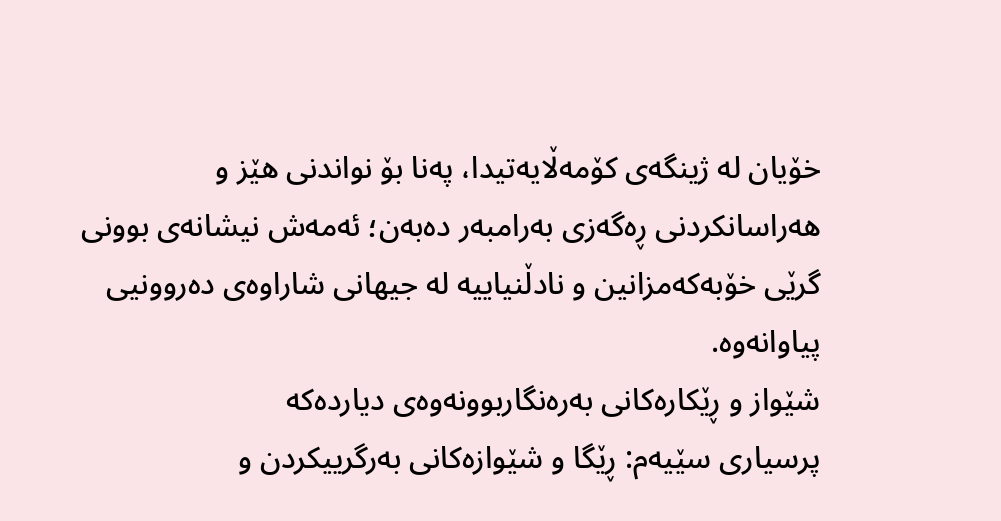خۆیان لە ژینگەی کۆمەڵایەتیدا، پەنا بۆ نواندنی هێز و هەراسانکردنی ڕەگەزی بەرامبەر دەبەن؛ ئەمەش نیشانەی بوونی گرێی خۆبەکەمزانین و نادڵنیاییە لە جیهانی شاراوەی دەروونیی پیاوانەوە.
شێواز و ڕێکارەکانی بەرەنگاربوونەوەی دیاردەکە
پرسیاری سێیەم: ڕێگا و شێوازەکانی بەرگرییکردن و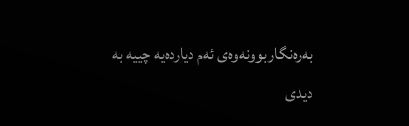بەرەنگاربوونەوەی ئەم دیاردەیە چییە بە دیدی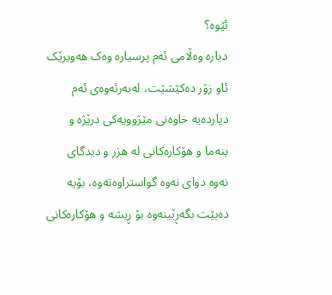ئێوە؟
دیارە وەڵامی ئەم پرسیارە وەک هەویرێک ئاو زۆر دەکێشێت، لەبەرئەوەی ئەم دیاردەیە خاوەنی مێژوویەکی درێژە و بنەما و هۆکارەکانی لە هزر و دیدگای نەوە دوای نەوە گواستراوەتەوە، بۆیە دەبێت بگەڕێینەوە بۆ ڕیشە و هۆکارەکانی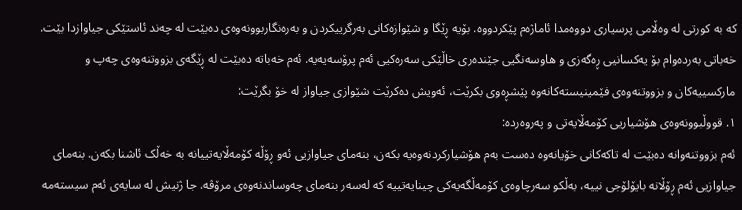کە بە کورتی لە وەڵامی پرسیاری دووەمدا ئاماژەم پێکردووە. بۆیە ڕێگا و شێوازەکانی بەرگرییکردن و بەرەنگاربوونەوەی دەبێت لە چەند ئاستێکی جیاوازدا بێت.
خەباتی بەردەوام بۆ یەکسانیی ڕەگەزی و هاوسەنگیی جێندەری خاڵێکی سەرەکیی ئەم پرۆسەیەیە. ئەم خەباتە دەبێت لە ڕێگەی بزووتنەوەی چەپ و مارکسییەکان و بزووتنەوەی فێمینیستەکانەوە پێشڕەوی بکرێت، ئەویش دەکرێت شێوازی جیاواز لە خۆ بگرێت:
١. قووڵبوونەوەی هۆشیاریی کۆمەڵایەتی و پەروەردە:
ئەم بزووتنەوانە دەبێت لە تاکەکانی خۆیانەوە دەست بەم هۆشیارکردنەوەیە بکەن، بنەمای جیاوازیی ئەو ڕۆڵە کۆمەڵایەتییانە بە خەڵک ئاشنا بکەن. بنەمای جیاوازیی ئەم ڕۆڵانە بایۆلۆجی نییە، بەڵکو سەرچاوەی کۆمەڵگەیەکی چینایەتییە کە لەسەر بنەمای چەوساندنەوەی مرۆڤە. جا ژنیش لە سایەی ئەم سیستەمە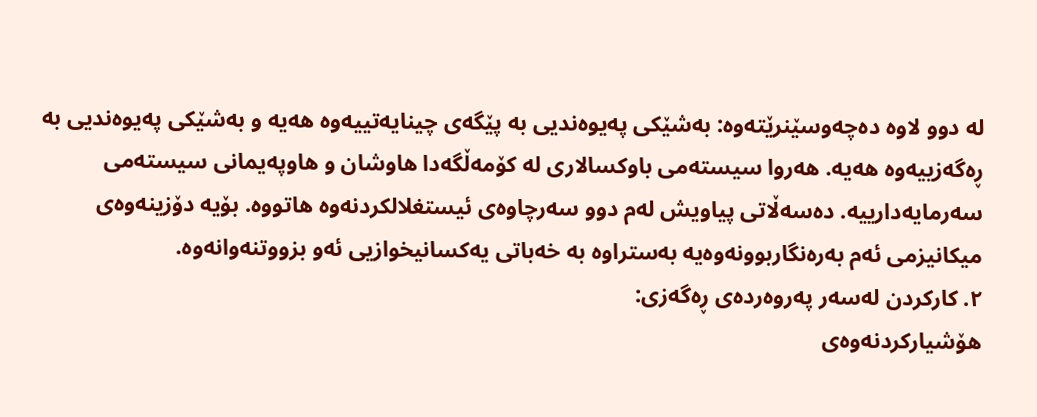لە دوو لاوە دەچەوسێنرێتەوە: بەشێکی پەیوەندیی بە پێگەی چینایەتییەوە هەیە و بەشێکی پەیوەندیی بە ڕەگەزییەوە هەیە. هەروا سیستەمی باوکسالاری لە کۆمەڵگەدا هاوشان و هاوپەیمانی سیستەمی سەرمایەدارییە. دەسەڵاتی پیاویش لەم دوو سەرچاوەی ئیستغلالکردنەوە هاتووە. بۆیە دۆزینەوەی میکانیزمی ئەم بەرەنگاربوونەوەیە بەستراوە بە خەباتی یەکسانیخوازیی ئەو بزووتنەوانەوە.
٢. کارکردن لەسەر پەروەردەی ڕەگەزی:
هۆشیارکردنەوەی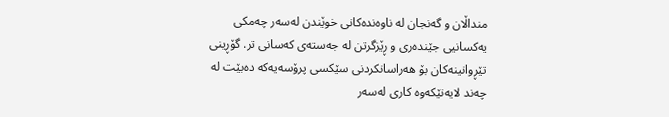منداڵان و گەنجان لە ناوەندەکانی خوێندن لەسەر چەمکی یەکسانیی جێندەری و ڕێزگرتن لە جەستەی کەسانی تر. گۆڕینی تێڕوانینەکان بۆ هەراسانکردنی سێکسی پرۆسەیەکە دەبێت لە چەند لایەنێکەوە کاری لەسەر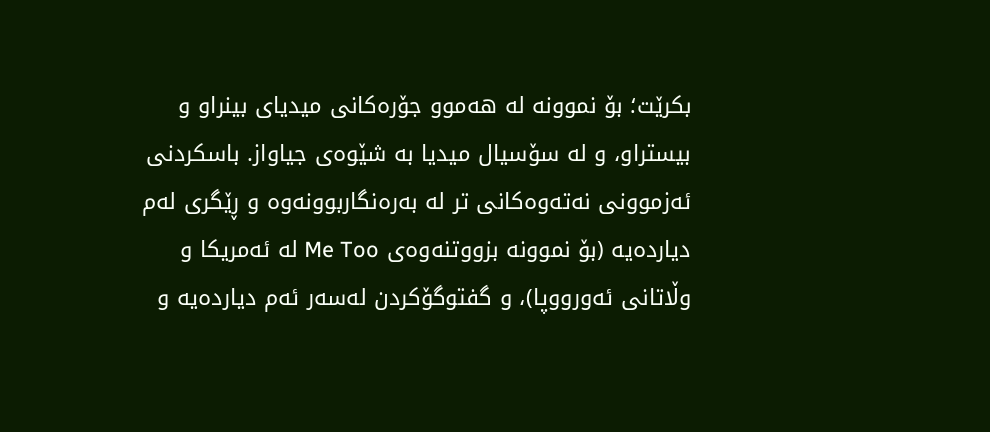بکرێت؛ بۆ نموونە لە هەموو جۆرەکانی میدیای بینراو و بیستراو، و لە سۆسیال میدیا بە شێوەی جیاواز. باسکردنی ئەزموونی نەتەوەکانی تر لە بەرەنگاربوونەوە و ڕێگری لەم دیاردەیە (بۆ نموونە بزووتنەوەی Me Too لە ئەمریکا و وڵاتانی ئەورووپا)، و گفتوگۆکردن لەسەر ئەم دیاردەیە و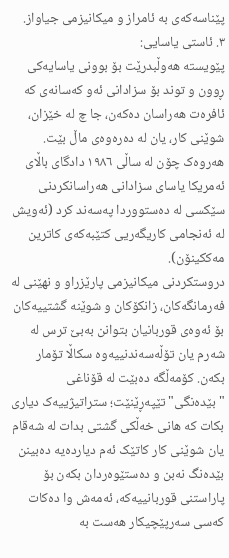پێناسەکەی بە ئامراز و میکانیزمی جیاواز.
٣. ئاستی یاسایی:
پێویستە هەوڵبدرێت بۆ بوونی یاسایەکی ڕوون و توند بۆ سزادانی ئەو کەسانەی کە ئافرەت هەراسان دەکەن، جا چ لە خێزان، شوێنی کار، یان لە دەرەوەی ماڵ بێت. هەروەک چۆن لە ساڵی ١٩٨٦ دادگای باڵای ئەمریکا یاسای سزادانی هەراسانکردنی سێکسی لە دەستووردا پەسەند کرد (ئەویش لە ئەنجامی کاریگەریی کتێبەکەی کاترین مەککینۆن).
دروستکردنی میکانیزمی پارێزراو و نهێنی لە فەرمانگەکان، زانکۆکان و شوێنە گشتییەکان بۆ ئەوەی قوربانیان بتوانن بەبێ ترس لە شەرم یان تۆڵەسەندنییەوە سكاڵا تۆمار بکەن. کۆمەڵگە دەبێت لە قۆناغی "بێدەنگی" تێپەڕێنێت؛ ستراتیژییەک دیاری بکات کە هانی خەڵکی گشتی بدات لە شەقام یان شوێنی کار کاتێک ئەم دیاردەیە دەبینن بێدەنگ نەبن و دەستێوەردان بکەن بۆ پاراستنی قوربانییەکە، ئەمەش وا دەکات کەسی سەرپێچیکار هەست بە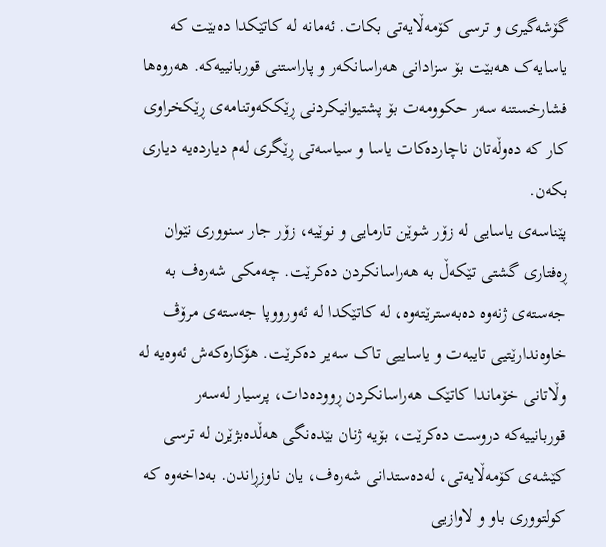گۆشەگیری و ترسی کۆمەڵایەتی بکات. ئەمانە لە کاتێکدا دەبێت کە یاسایەک هەبێت بۆ سزادانی هەراسانکەر و پاراستنی قوربانییەکە. هەروەها فشارخستنە سەر حکوومەت بۆ پشتیوانیکردنی ڕێککەوتنامەی ڕێکخراوی کار کە دەوڵەتان ناچاردەکات یاسا و سیاسەتی ڕێگری لەم دیاردەیە دیاری بکەن.
پێناسەی یاسایی لە زۆر شوێن تارمایی و نوێیە، زۆر جار سنووری نێوان ڕەفتاری گشتی تێکەڵ بە هەراسانکردن دەکرێت. چەمکی شەرەف بە جەستەی ژنەوە دەبەسترێتەوە، لە کاتێکدا لە ئەورووپا جەستەی مرۆڤ خاوەندارێتیی تایبەت و یاساییی تاک سەیر دەکرێت. هۆکارەکەش ئەوەیە لە وڵاتانی خۆماندا کاتێک هەراسانکردن ڕوودەدات، پرسیار لەسەر قوربانییەکە دروست دەکرێت، بۆیە ژنان بێدەنگی هەڵدەبژێرن لە ترسی کێشەی کۆمەڵایەتی، لەدەستدانی شەرەف، یان ناوزڕاندن. بەداخەوە کە کولتووری باو و لاوازیی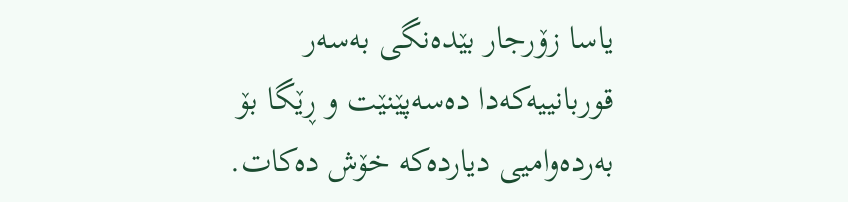یاسا زۆرجار بێدەنگی بەسەر قوربانییەکەدا دەسەپێنێت و ڕێگا بۆ بەردەوامیی دیاردەکە خۆش دەکات.